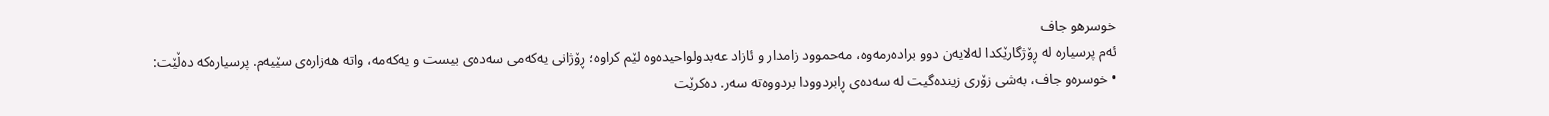خوسرهو جاف
ئەم پرسیارە لە ڕۆژگارێکدا لەلایەن دوو برادەرمەوە، مەحموود زامدار و ئازاد عەبدولواحیدەوە لێم کراوە؛ ڕۆژانی یەکەمی سەدەی بیست و یەکەمە، واتە هەزارەی سێیەم. پرسیارەکە دەڵێت:
• خوسرەو جاف، بەشی زۆری زیندەگیت لە سەدەی ڕابردوودا بردووەتە سەر. دەکرێت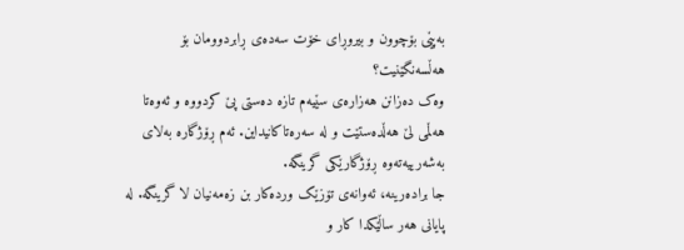بەپێی بۆچوون و بیروڕای خۆت سەدەی ڕابردوومان بۆ هەڵسەنگێنیت؟
وەک دەزانن هەزارەی سێیەم تازە دەستی پێ کردووە و ئەوەتا هەڵمی لێ هەڵدەستێت و لە سەرەتاکانیداین. ئەم ڕۆژگارە بەلای بەشەرییەتەوە ڕۆژگارێکی گرینگە.
جا برادەرینە، ئەوانەی تۆزێک وردەکار بن زەمەنیان لا گرینگە. لە پایانی هەر ساڵێکدا کار و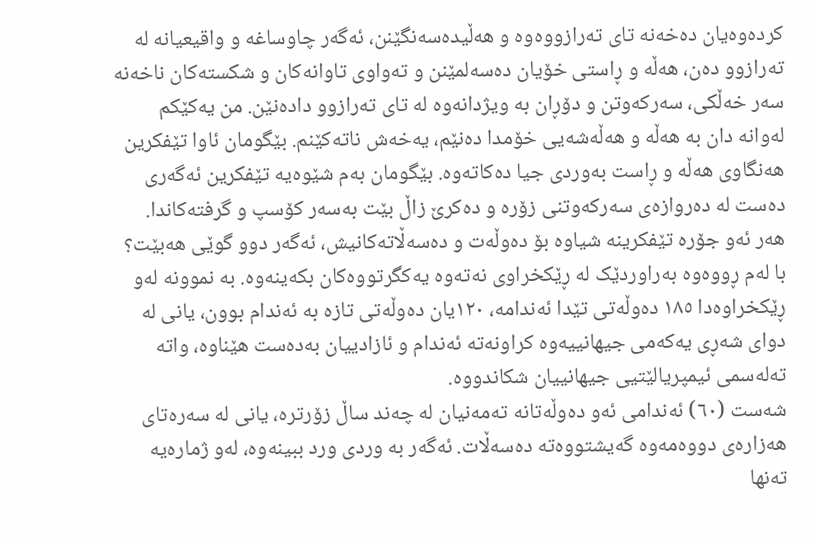کردەوەیان دەخەنە تای تەرازووەوە و هەڵیدەسەنگێنن، ئەگەر چاوساغە و واقیعیانە لە تەرازوو دەن، هەڵە و ڕاستی خۆیان دەسەلمێنن و تەواوی تاوانەکان و شکستەکان ناخەنە سەر خەڵکی، سەرکەوتن و دۆڕان بە ویژدانەوە لە تای تەرازوو دادەنێن. من یەکێکم لەوانە دان بە هەڵە و هەڵەشەیی خۆمدا دەنێم، یەخەش ناتەکێنم. بێگومان ئاوا تێفکرین هەنگاوی هەڵە و ڕاست بەوردی جیا دەکاتەوە. بێگومان بەم شێوەیە تێفکرین ئەگەری دەست لە دەروازەی سەرکەوتنی زۆرە و دەکرێ زاڵ بێت بەسەر کۆسپ و گرفتەکاندا. هەر ئەو جۆرە تێفکرینە شیاوە بۆ دەوڵەت و دەسەڵاتەکانیش، ئەگەر دوو گوێی هەبێت؟
با لەم ڕووەوە بەراوردێک لە ڕێکخراوی نەتەوە یەکگرتووەکان بکەینەوە. بە نموونە لەو ڕێکخراوەدا ١٨٥ دەوڵەتی تێدا ئەندامە، ١٢٠یان دەوڵەتی تازە بە ئەندام بوون، یانی لە دوای شەڕی یەکەمی جیهانییەوە کراونەتە ئەندام و ئازادییان بەدەست هێناوە، واتە تەلەسمی ئیمپریالێتیی جیهانییان شکاندووە.
شەست (٦٠) ئەندامی ئەو دەوڵەتانە تەمەنیان لە چەند ساڵ زۆرترە، یانی لە سەرەتای هەزارەی دووەمەوە گەیشتووەتە دەسەڵات. ئەگەر بە وردی ورد ببینەوە، لەو ژمارەیە تەنها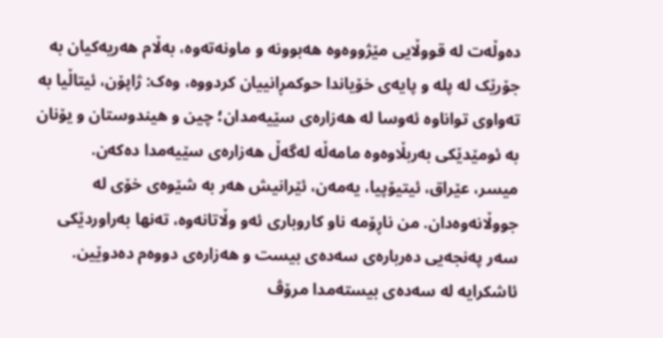دەوڵەت لە قووڵایی مێژووەوە هەبوونە و ماونەتەوە، بەڵام هەریەکیان بە جۆرێک لە پلە و پایەی خۆیاندا حوکمڕانییان کردووە، وەک: ژاپۆن، ئیتاڵیا بە تەواوی تواناوە ئەوسا لە هەزارەی سێیەمدان؛ چین و هیندوستان و یۆنان بە ئومێدێکی بەربڵاوەوە مامەڵە لەگەڵ هەزارەی سێیەمدا دەکەن.
میسر، عێراق، ئیتیۆپیا، یەمەن، ئێرانیش هەر بە شێوەی خۆی لە جووڵانەوەدان. من ناڕۆمە ناو کاروباری ئەو وڵاتانەوە، تەنها بەراوردێکی سەر پەنجەیی دەربارەی سەدەی بیست و هەزارەی دووەم دەدوێین.
ئاشکرایە لە سەدەی بیستەمدا مرۆڤ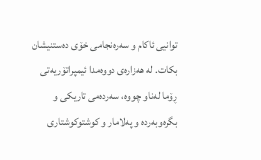توانیی ئاکام و سەرەنجامی خۆی دەستنیشان بکات. لە هەزارەی دووەمدا ئیمپراتۆریەتی ڕۆما لەناو چووە، سەردەمی تاریکی و بگرەوبەردە و پەلامار و کوشتوکوشتاری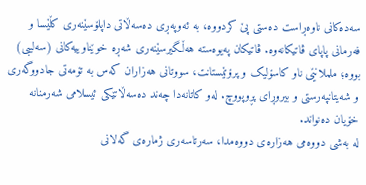سەدەکانی ناوەڕاست دەستی پێ کردووە، بە ئەوپەڕی دەسەڵاتی داپلۆسێنەری کڵێسا و فەرمانی پاپای ڤاتیکانەوە. ڤاتیکان پەیوەستە هەڵگیرسێنەری شەڕە خوێناوییەکانی (سەلیبی) بووە؛ ململانێی ناو کاسۆلیک و پرۆتێستانت، سووتانی هەزاران کەس بە تۆمەتی جادووگەری و شەیتانپەرستی و بیروڕای پڕوپووچ. لەو کاتانەدا چەند دەسەڵاتێکی ئیسلامی شەرمنانە خۆیان دەنواند.
لە بەشی دووەمی هەزارەی دووەمدا، سەرتاسەری ژمارەی گەلانی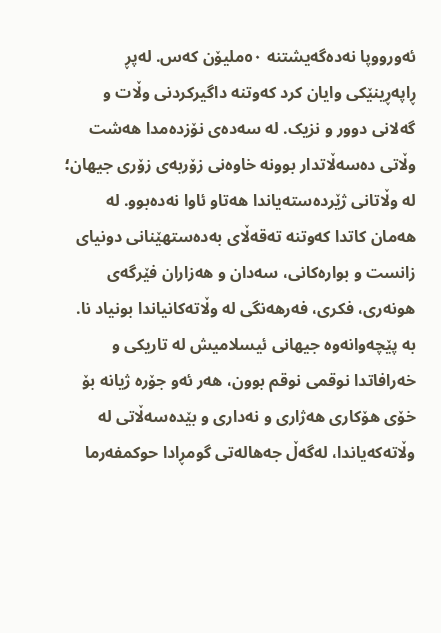ئەورووپا نەدەگەیشتنە ٥٠ملیۆن کەس. لەپڕ ڕاپەڕینێکی وایان کرد کەوتنە داگیرکردنی وڵات و گەلانی دوور و نزیک. لە سەدەی نۆزدەمدا هەشت وڵاتی دەسەڵاتدار بوونە خاوەنی زۆربەی زۆری جیهان؛ لە وڵاتانی ژێردەستەیاندا هەتاو ئاوا نەدەبوو. لە هەمان کاتدا کەوتنە تەقەڵای بەدەستهێنانی دونیای زانست و بوارەکانی، سەدان و هەزاران فێرگەی هونەری، فکری، فەرهەنگی لە وڵاتەکانیاندا بونیاد نا. بە پێچەوانەوە جیهانی ئیسلامیش لە تاریکی و خەرافاتدا نوقمی نوقم بوون، هەر ئەو جۆرە ژیانە بۆ خۆی هۆکاری هەژاری و نەداری و بێدەسەڵاتی لە وڵاتەکەیاندا، لەگەڵ جەهالەتی گومڕادا حوکمفەرما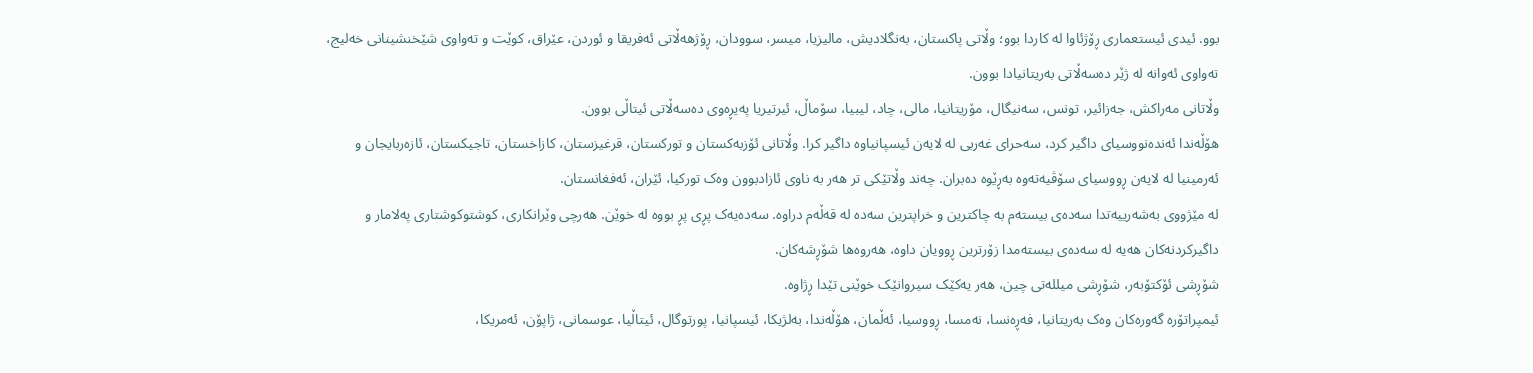بوو. ئیدی ئیستعماری ڕۆژئاوا لە کاردا بوو؛ وڵاتی پاکستان، بەنگلادیش، مالیزیا، میسر، سوودان، ڕۆژهەڵاتی ئەفریقا و ئوردن، عێراق، کوێت و تەواوی شێخنشینانی خەلیج، تەواوی ئەوانە لە ژێر دەسەڵاتی بەریتانیادا بوون.
وڵاتانی مەراکش، جەزائیر، تونس، سەنیگال، مۆریتانیا، مالی، چاد، لیبیا، سۆماڵ، ئیرتیریا پەیڕەوی دەسەڵاتی ئیتاڵی بوون.
هۆڵەندا ئەندەنووسیای داگیر کرد، سەحرای غەربی لە لایەن ئیسپانیاوە داگیر کرا. وڵاتانی ئۆزبەکستان و تورکستان، قرغیزستان، کازاخستان، تاجیکستان، ئازەربایجان و ئەرمینیا لە لایەن ڕووسیای سۆڤیەتەوە بەڕێوە دەبران. چەند وڵاتێکی تر هەر بە ناوی ئازادبوون وەک تورکیا، ئێران، ئەفغانستان.
لە مێژووی بەشەرییەتدا سەدەی بیستەم بە چاکترین و خراپترین سەدە لە قەڵەم دراوە. سەدەیەک پڕی پڕ بووە لە خوێن. هەرچی وێرانکاری، کوشتوکوشتاری پەلامار و داگیرکردنەکان هەیە لە سەدەی بیستەمدا زۆرترین ڕوویان داوە، هەروەها شۆڕشەکان.
شۆڕشی ئۆکتۆبەر، شۆڕشی میللەتی چین، هەر یەکێک سیروانێک خوێنی تێدا ڕژاوە.
ئیمپراتۆرە گەورەکان وەک بەریتانیا، فەڕەنسا، نەمسا، ڕووسیا، ئەڵمان، هۆڵەندا، بەلژیکا، ئیسپانیا، پورتوگال، ئیتاڵیا، عوسمانی، ژاپۆن، ئەمریکا،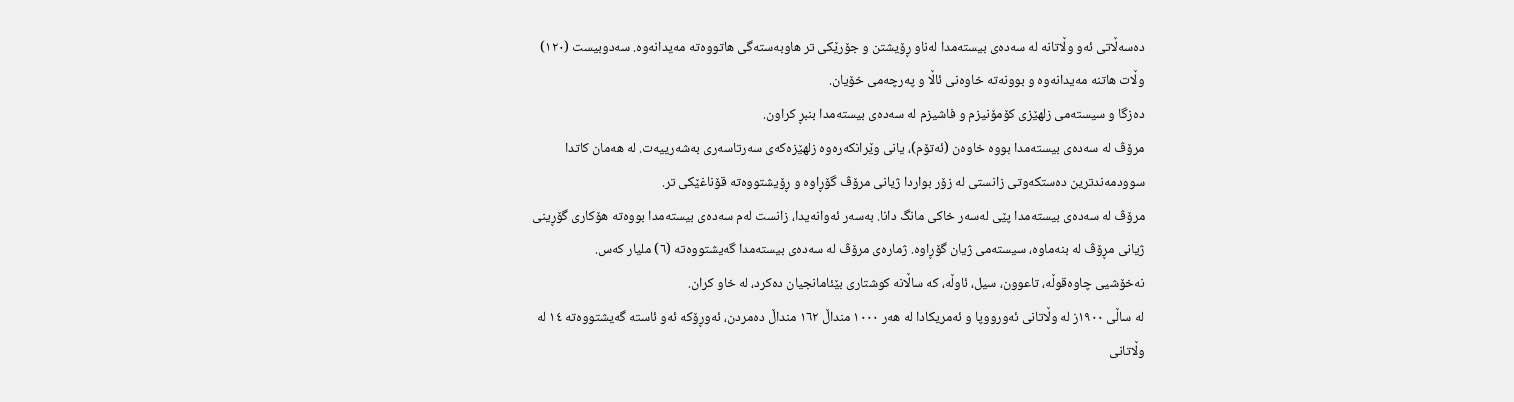دەسەڵاتی ئەو وڵاتانە لە سەدەی بیستەمدا لەناو ڕۆیشتن و جۆرێکی تر هاوبەستەگی هاتووەتە مەیدانەوە. سەدوبیست (١٢٠) وڵات هاتنە مەیدانەوە و بوونەتە خاوەنی ئاڵا و پەرچەمی خۆیان.
دەزگا و سیستەمی زلهێزی کۆمۆنیزم و فاشیزم لە سەدەی بیستەمدا بنبڕ کراون.
مرۆڤ لە سەدەی بیستەمدا بووە خاوەن (ئەتۆم)، یانی وێرانکەرەوە زلهێزەکەی سەرتاسەری بەشەرییەت. لە هەمان کاتدا سوودمەندترین دەستکەوتی زانستی لە زۆر بواردا ژیانی مرۆڤ گۆڕاوە و ڕۆیشتووەتە قۆناغێکی تر.
مرۆڤ لە سەدەی بیستەمدا پێی لەسەر خاکی مانگ دانا. بەسەر ئەوانەیدا، زانست لەم سەدەی بیستەمدا بووەتە هۆکاری گۆڕینی ژیانی مڕۆڤ لە بنەماوە، سیستەمی ژیان گۆڕاوە. ژمارەی مرۆڤ لە سەدەی بیستەمدا گەیشتووەتە (٦) ملیار کەس.
نەخۆشیی چاوەقوڵە، تاعوون، سیل، ئاوڵە، کە ساڵانە کوشتاری بێئامانجیان دەکرد، لە خاو کران.
لە ساڵی ١٩٠٠ز لە وڵاتانی ئەورووپا و ئەمریکادا لە هەر ١٠٠٠ منداڵ ١٦٢ منداڵ دەمردن، ئەوڕۆکە ئەو ئاستە گەیشتووەتە ١٤ لە وڵاتانی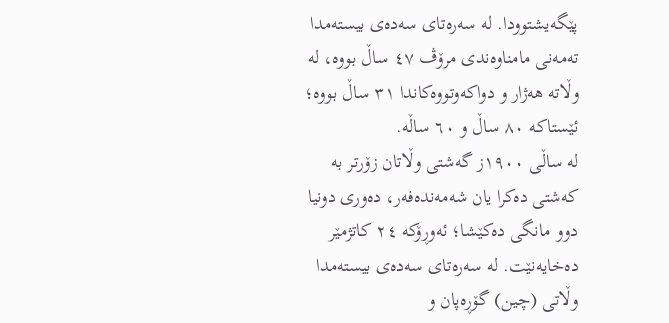پێگەیشتوودا. لە سەرەتای سەدەی بیستەمدا تەمەنی مامناوەندی مرۆڤ ٤٧ ساڵ بووە، لە وڵاتە هەژار و دواکەوتووەکاندا ٣١ ساڵ بووە؛ ئێستاکە ٨٠ ساڵ و ٦٠ ساڵە.
لە ساڵی ١٩٠٠ز گەشتی وڵاتان زۆرتر بە کەشتی دەکرا یان شەمەندەفەر، دەوری دونیا دوو مانگی دەکێشا؛ ئەوڕۆکە ٢٤ کاتژمێر دەخایەنێت. لە سەرەتای سەدەی بیستەمدا وڵاتی (چین) گۆڕەپان و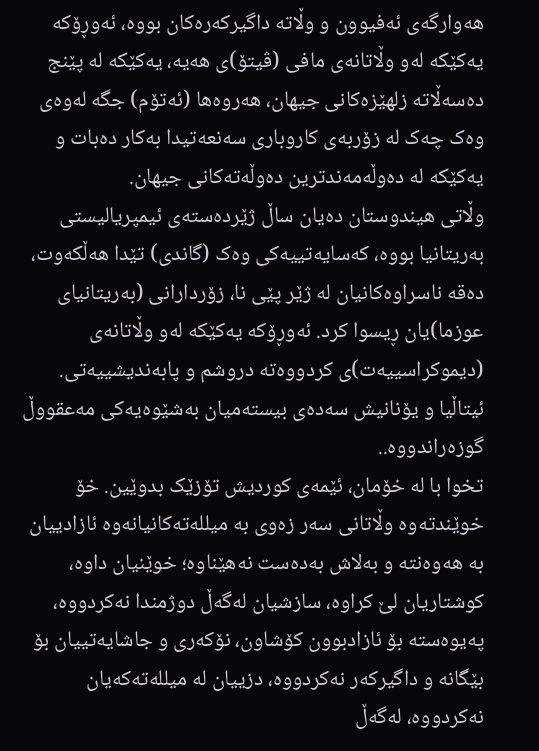هەوارگەی ئەفیوون و وڵاتە داگیرکەرەکان بووە، ئەوڕۆکە یەکێکە لەو وڵاتانەی مافی (ڤیتۆ)ی هەیە، یەکێکە لە پێنج دەسەڵاتە زلهێزەکانی جیهان، هەروەها (ئەتۆم) جگە لەوەی وەک چەک لە زۆربەی کاروباری سەنعەتیدا بەکار دەبات و یەکێکە لە دەوڵەمەندترین دەوڵەتەکانی جیهان.
وڵاتی هیندوستان دەیان ساڵ ژێردەستەی ئیمپریالیستی بەریتانیا بووە، کەسایەتییەکی وەک (گاندی) تێدا هەڵکەوت، دەقە ناسراوەکانیان لە ژێر پێی نا، زۆردارانی (بەریتانیای عوزما)یان ڕیسوا کرد. ئەوڕۆکە یەکێکە لەو وڵاتانەی (دیموکراسییەت)ی کردووەتە دروشم و پابەندیشییەتی.
ئیتاڵیا و یۆنانیش سەدەی بیستەمیان بەشێوەیەکی مەعقووڵ گوزەراندووە..
تخوا با لە خۆمان، ئێمەی کوردیش تۆزێک بدوێین. خۆ خوێندتەوە وڵاتانی سەر زەوی بە میللەتەکانیانەوە ئازادییان بە هەوەنتە و بەلاش بەدەست نەهێناوە؛ خوێنیان داوە، کوشتاریان لێ کراوە، سازشیان لەگەڵ دوژمندا نەکردووە، پەیوەستە بۆ ئازادبوون کۆشاون، نۆکەری و جاشایەتییان بۆ بێگانە و داگیرکەر نەکردووە، دزییان لە میللەتەکەیان نەکردووە، لەگەڵ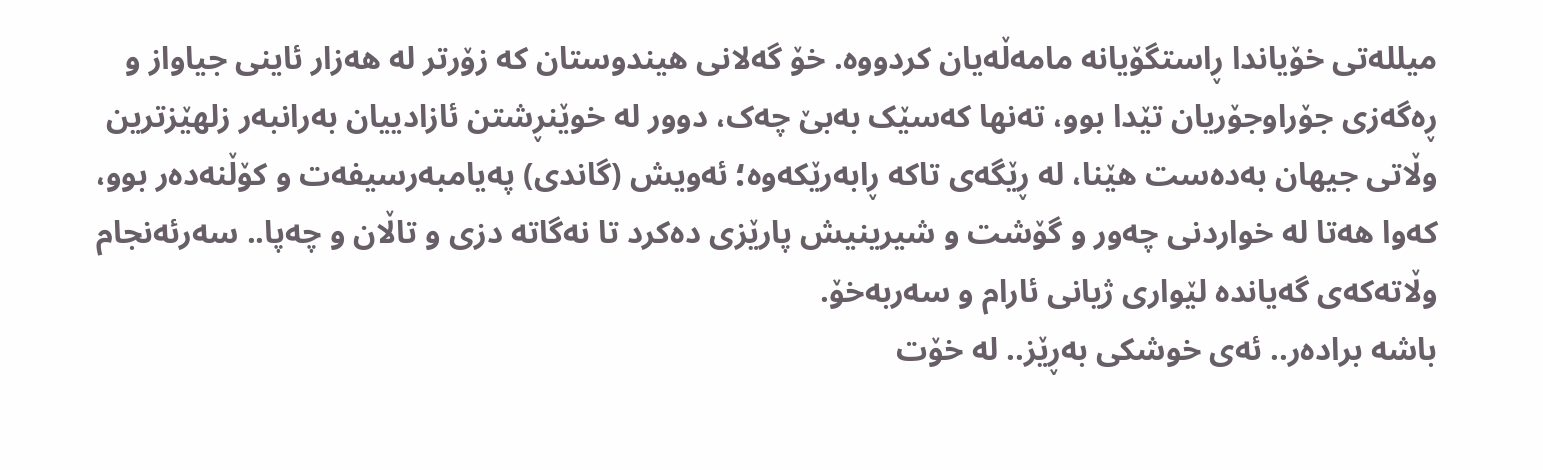میللەتی خۆیاندا ڕاستگۆیانە مامەڵەیان کردووە. خۆ گەلانی هیندوستان کە زۆرتر لە هەزار ئاینی جیاواز و ڕەگەزی جۆراوجۆریان تێدا بوو، تەنها کەسێک بەبێ چەک، دوور لە خوێنڕشتن ئازادییان بەرانبەر زلهێزترین وڵاتی جیهان بەدەست هێنا، لە ڕێگەی تاکە ڕابەرێکەوە؛ ئەویش (گاندی) پەیامبەرسیفەت و کۆڵنەدەر بوو، کەوا هەتا لە خواردنی چەور و گۆشت و شیرینیش پارێزی دەکرد تا نەگاتە دزی و تاڵان و چەپا.. سەرئەنجام وڵاتەکەی گەیاندە لێواری ژیانی ئارام و سەربەخۆ.
باشە برادەر.. ئەی خوشکی بەڕێز.. لە خۆت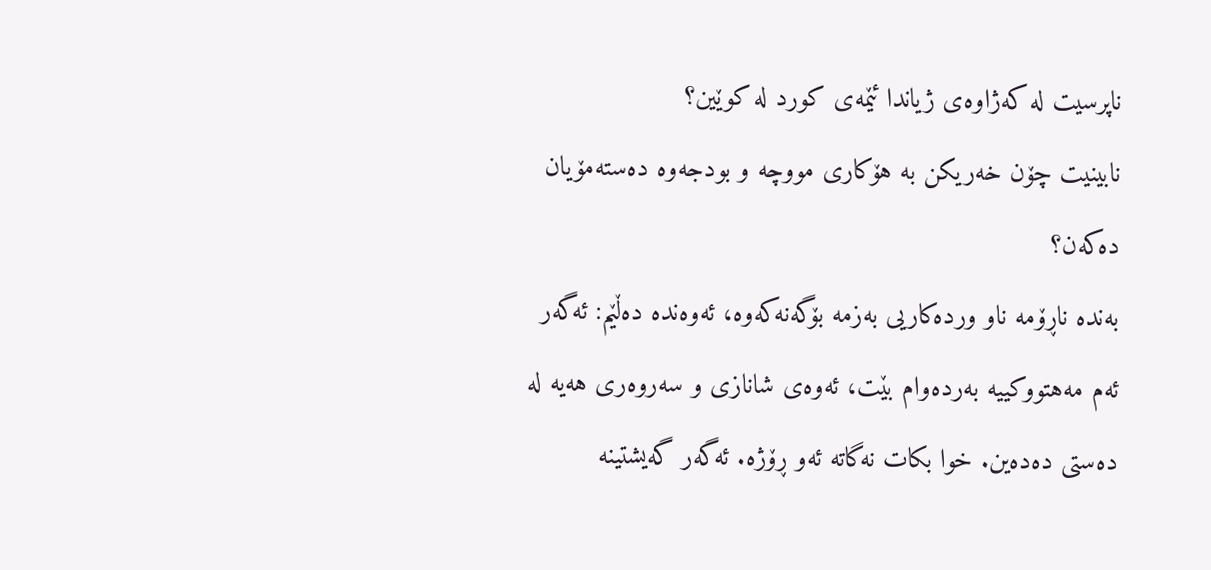ناپرسیت لە کەژاوەی ژیاندا ئێمەی کورد لە کوێین؟
نابینیت چۆن خەریکن بە هۆکاری مووچە و بودجەوە دەستەمۆیان دەکەن؟
بەندە ناڕۆمە ناو وردەکاریی بەزمە بۆگەنەکەوە، ئەوەندە دەڵێم: ئەگەر ئەم مەهتووکییە بەردەوام بێت، ئەوەی شانازی و سەروەری هەیە لە دەستی دەدەین. خوا بکات نەگاتە ئەو ڕۆژە. ئەگەر گەیشتینە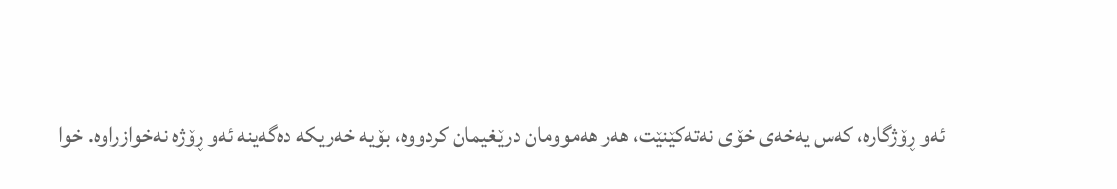ئەو ڕۆژگارە، کەس یەخەی خۆی نەتەکێنێت، هەر هەموومان درێغیمان کردووە، بۆیە خەریکە دەگەینە ئەو ڕۆژە نەخوازراوە. خوا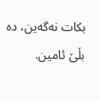بکات نەگەین، دە بڵێ ئامین.